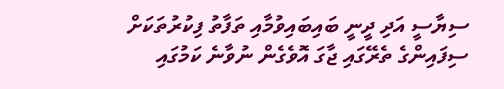ސިޔާސީ އަދި ދީނީ ބައިބައިވުމާއި ތަފާތު ފިކުރުތަކަށް ސިފައިންގެ ތެރޭގައި ޖާގަ އޮވެގެން ނުވާނެ ކަމުގައި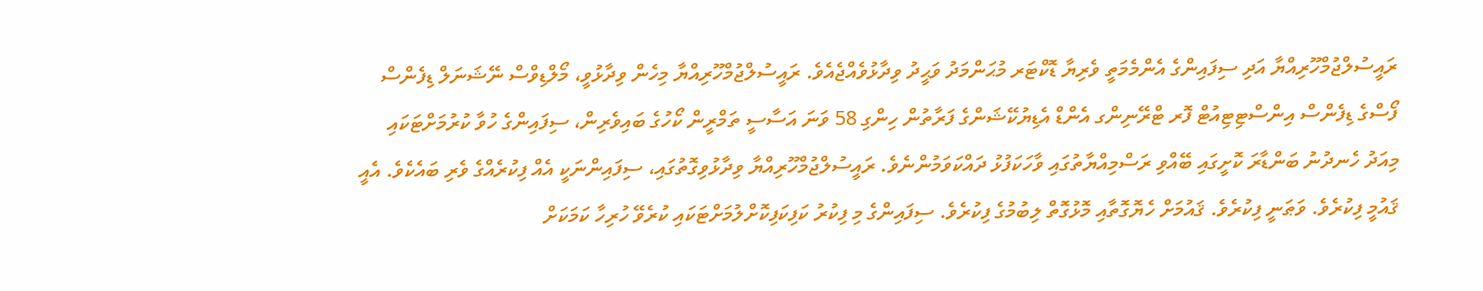ރައީސުލްޖުމްހޫރިއްޔާ އަދި ސިފައިންގެ އެންމެމަތީ ވެރިޔާ ޑޮކްޓަރ މުޙަންމަދު ވަޙީދު ވިދާޅުވެއްޖެއެވެ. ރައީސުލްޖުމްހޫރިއްޔާ މިހެން ވިދާޅުވީ، މޯލްޑިވްސް ނޭޝަނަލް ޑިފެންސް ފޯސްގެ ޑިފެންސް އިންސްޓިޓިއުޓް ފޮރ ޓްރޭނިންގ އެންޑް އެޑިޔުކޭޝަންގެ ފަރާތުން ހިންގި 58 ވަނަ އަސާސީ ތަމްރީން ކޯހުގެ ބައިވެރިން، ސިފައިންގެ ހުވާ ކުރުމަށްޓަކައި މިއަދު ހެނދުނު ބަންޑާރަ ކޮށީގައި ބޭއްވި ރަސްމިއްޔާތުގައި ވާހަކަފުޅު ދައްކަވަމުންނެވެ. ރައީސުލްޖުމްހޫރިއްޔާ ވިދާޅުވިގޮތުގައި، ސިފައިންނަކީ އެއް ފިކުރެއްގެ ވެރި ބައެކެވެ. އެއީ ޤައުމީ ފިކުރެވެ. ވަޠަނީ ފިކުރެވެ. ޤައުމަށް ހެޔޮގޮތާއި މޮޅުގޮތް ލިބުމުގެ ފިކުރެވެ. ސިފައިންގެ މި ފިކުރު ކަފިކަފިކޮށްލުމަށްޓަކައި ކުރެވޭ ހުރިހާ ކަމަކަށް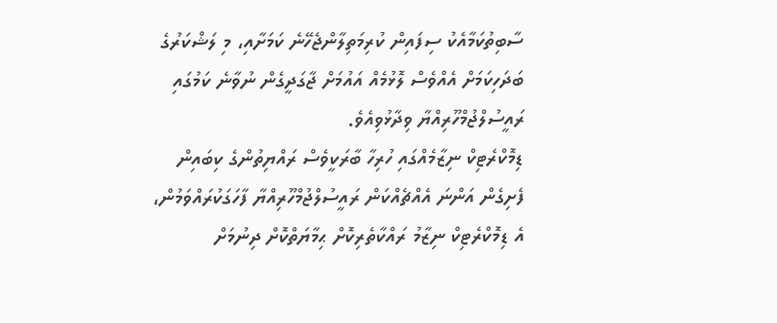ސާބިތުކަމާއެކު ސިފައިން ކުރިމަތިލާންޖެހޭނެ ކަމަށާއި، މި ލަޝްކަރުގެ ބަދަހިކަމަށް އެއްވެސް ލޮޅުމެއް އައުމަށް ޖާގަދީގެން ނުވާނެ ކަމުގައި ރައީސުލްޖުމްހޫރިއްޔާ ވިދާޅުވިއެވެ.
ޑިމޮކްރެޓިކް ނިޒާމެއްގައި ހުރިހާ ބާރަކީވެސް ރައްޔިތުންގެ ކިބައިން ފެށިގެން އަންނަ އެއްޗެއްކަން ރައީސުލްޖުމްހޫރިއްޔާ ފާހަގަކުރައްވަމުން، އެ ޑިމޮކްރެޓިކް ނިޒާމު ރައްކާތެރިކޮށް ޙިމާޔަތްކޮށް ދިނުމަށް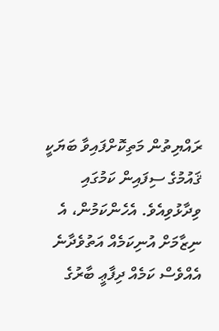ރައްޔިތުން މަތިކޮށްފައިވާ ބަޔަކީ ޤައުމުގެ ސިފައިން ކަމުގައި ވިދާޅުވިއެވެ. އެހެންކަމުން، އެ ނިޒާމަށް އުނިކަމެއް އަތުވެދާނެ އެއްވެސް ކަމެއް ދިފާޢީ ބާރުގެ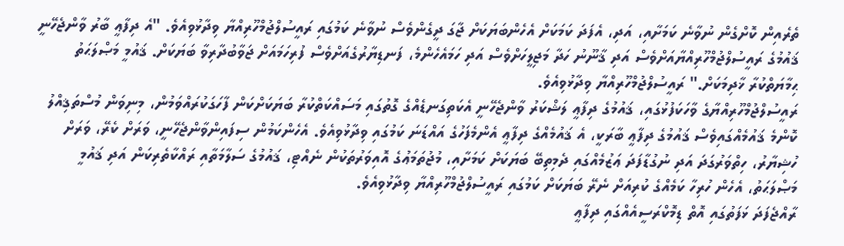ތެރެއިން ކޮށްގެން ނުވާނެ ކަމަށާއި، އަދި، އެފަދަ ކަމަކަށް އެހެންބަޔަކަށް ޖާގަ ދީގެންވެސް ނުވާނެ ކަމުގައި ރައީސުލްޖުމްހޫރިއްޔާ ވިދާޅުވިއެވެ. "އެ ދިފާޢީ ބާރު ވާންޖެހޭނީ ޤައުމުގެ ރައީސުލްޖުމްހޫރިއްޔާއަށްވެސް އަދި ޤާނޫނު ހަދާ މަޖިލީހަށްވެސް އަދި ހަމައެހެންމެ، ފަނޑިޔާރުގެއަށްވެސް ފުރިހަމައަށް ޖަވާބުދާރިވާ ބަޔަކަށް. ޤައުމީ މަޞްލަޙަތު ޙިމާޔަތްކުރާ ޚާދިމަކަށް." ރައީސުލްޖުމްހޫރިއްޔާ ވިދާޅުވިއެވެ.
ރައީސުލްޖުމްހޫރިއްޔާގެ ވާހަކަފުޅުގައި، ޤައުމުގެ ދިފާޢީ ލަޝްކަރު ވާންޖެހޭނީ އެކަތިގަނޑެއްގެ ގޮތުގައި މަސައްކަތްކުރާ ބަޔަކަށްކަން ފާހަގަކުރައްވަމުން، މިނިވަން މުސްތަޤިއްލު ކޮންމެ ޤައުމެއްގައިވެސް ޤައުމުގެ ދިފާޢީ ބާރަކީ، އެ ޤައުމެއްގެ ދިފާޢީ އެންމެފަހުގެ އައްޑަނަ ކަމުގައި ވިދާޅުވިއެވެ. އެހެންކަމުން ސިފައިންވާންޖެހޭނީ، ވަރަށް ކެރޭ، ވަރަށް ހުޝިޔާރު، ހިތްވަރުގަދަ އަދި ނުގުޑާފަދަ ޢަޒުމެއްގައި ދެމިތިބޭ ބަޔަކަށް ކަމަށާއި، މުޖުތަމަޢުގެ އޮއިވަރުތަކުން ނެއްޓި، ޤައުމުގެ ސަލާމަތާއި ރައްކާތެރިކަން އަދި ޤައުމީ މަޞްލަޙަތު، އެހެން ހުރިހާ ކަމެއްގެ ކުރިއަށް ނެރޭ ބަޔަކަށް ކަމުގައި ރައީސުލްޖުމްހޫރިއްޔާ ވިދާޅުވިއެވެ.
ރާއްޖެފަދަ ޅަފަތުގައި އޮތް ޑިމޮކްރަސީއެއްގައި ދިފާޢީ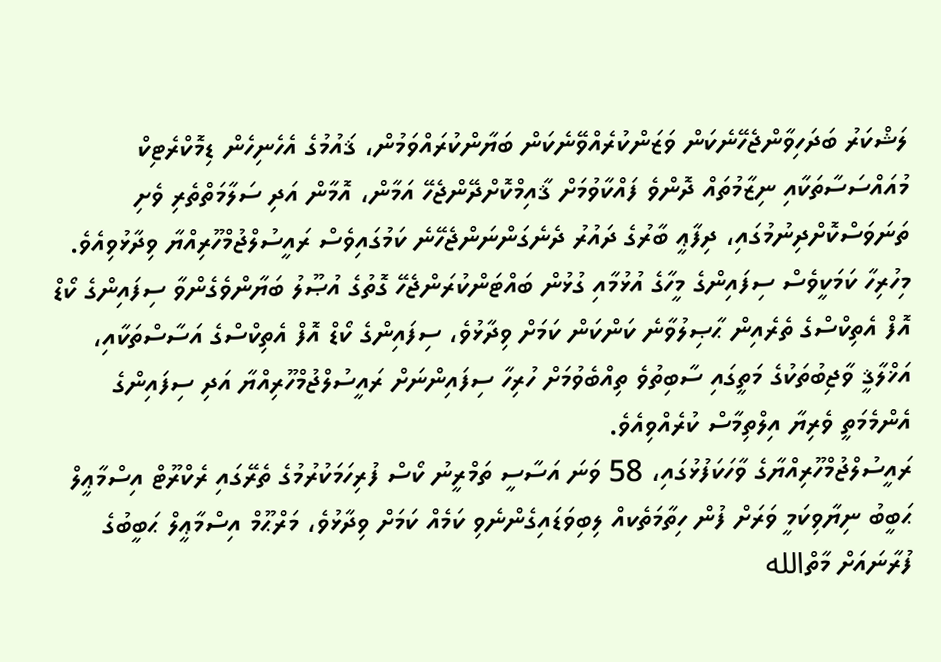ލަޝްކަރު ބަދަހިވާންޖެހޭނެކަން ވަޒަންކުރެއްވޭނެކަން ބަޔާންކުރައްވަމުން، ޤައުމުގެ އެހެނިހެން ޑިމޮކްރެޓިކް މުއައްސަސާތަކާއި ނިޒާމުތައް ދޮންވެ ފައްކާވުމަށް ޤާއިމްކޮށްދޭންޖެހޭ އަމާން، އޮމާން އަދި ސަލާމަތްތެރި ވެށި ތަނަވަސްކޮށްދިނުމުގައި، ދިފާޢީ ބާރުގެ ދައުރު ދެނެގަންނަންޖެހޭނެ ކަމުގައިވެސް ރައީސުލްޖުމްހޫރިއްޔާ ވިދާޅުވިއެވެ. މިހުރިހާ ކަމަކީވެސް ސިފައިންގެ މީހާގެ އުޅުމާއި ގުޅުން ބައްޓަންކުރަންޖެހޭ ގޮތުގެ އުޞޫލު ބަޔާންވެގެންވާ ސިފައިންގެ ކޯޑް އޮފް އެތިކްސްގެ ތެރެއިން ޙާޞިލުވާނެ ކަންކަން ކަމަށް ވިދާޅުވެ، ސިފައިންގެ ކޯޑް އޮފް އެތިކްސްގެ އަސާސްތަކާއި، އަޚްލާޤީ ވާޖިބުތަކުގެ މަތީގައި ސާބިތުވެ ތިއްބެވުމަށް ހުރިހާ ސިފައިންނަށް ރައީސުލްޖުމްހޫރިއްޔާ އަދި ސިފައިންގެ އެންމެމަތީ ވެރިޔާ އިލްތިމާސް ކުރެއްވިއެވެ.
ރައީސުލްޖުމްހޫރިއްޔާގެ ވާހަކަފުޅުގައި، 58 ވަނަ އަސާސީ ތަމްރީނު ކޯސް ފުރިހަމަކުރުމުގެ ތެރޭގައި ރެކްރޫޓް އިސްމާޢީލް ޙަބީބު ނިޔާވިކަމީ ވަރަށް ފުން ހިތާމަތެކއް ލިބިވަޑައިގެންނެވި ކަމެއް ކަމަށް ވިދާޅުވެ، މަރްޙޫމް އިސްމާޢީލް ޙަބީބުގެ ފުރާނައަށް މާތްالله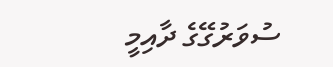ސުވަރުގޭގެ ދާއިމީ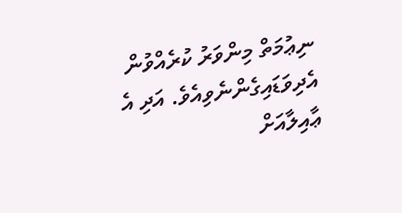ނިޢުމަތް މިންވަރު ކުރެއްވުން އެދިވަޑައިގެންނެވިއެވެ. އަދި އެ ޢާއިލާއަށް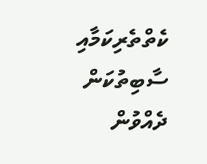ކެތްތެރިކަމާއި ސާބިތުކަން ދެއްވުން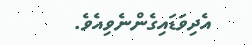އެދިވަޑައިގެންނެވިއެވެ.